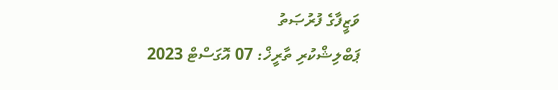ވަޒީފާގެ ފުރުޞަތު
ޕަބްލިޝްކުރި ތާރީޚް: 07 އޮގަސްޓް 2023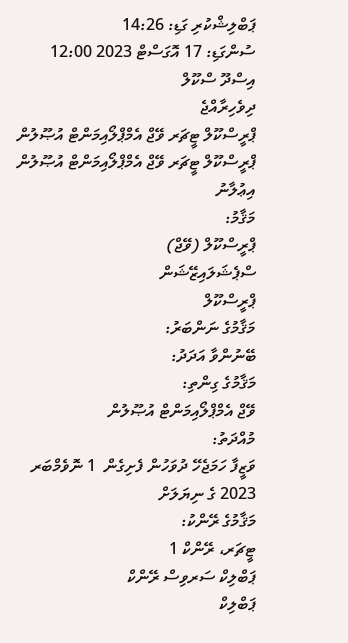ޕަބްލިޝްކުރި ގަޑި: 14:26
ސުންގަޑި: 17 އޮގަސްޓް 2023 12:00
އިސްދޫ ސްކޫލް
ދިވެހިރާއްޖެ
ޕްރީސްކޫލް ޓީޗަރ ވޭޖް އެމްޕްލޯއިމަންޓް އުޞޫލުން
ޕްރީސްކޫލް ޓީޗަރ ވޭޖް އެމްޕްލޯއިމަންޓް އުޞޫލުން
އިޢުލާނު
މަޤާމު:
ޕްރީސްކޫލް (ވޭޖް)
ސްޕެޝަލައިޒޭޝަން
ޕްރީސްކޫލް
މަޤާމުގެ ނަންބަރު:
ބޭނުންވާ އަދަދު:
މަޤާމުގެ ގިންތި:
ވޭޖް އެމްޕްލޯއިމަންޓް އުޞޫލުން
މުއްދަތު:
ވަޒީފާ ހަމަޖެހޭ ދުވަހުން ފެށިގެން  1 ނޮވެމްބަރ 2023 ގެ ނިޔަލަށް
މަޤާމުގެ ރޭންކު:
ޓީޗަރ، ރޭންކް 1
ޕަބްލިކް ސަރވިސް ރޭންކް
ޕަބްލިކް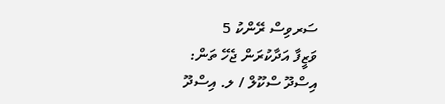ސަރވިސް ރޭންކު 5
ވަޒީފާ އަދާކުރަން ޖެހޭ ތަން:
އިސްދޫ ސްކޫލް / ލ. އިސްދޫ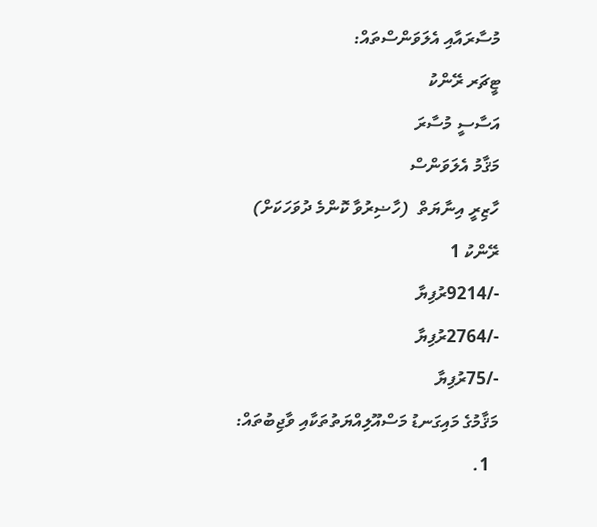މުސާރައާއި އެލަވަންސްތައް:
ޓީޗަރ ރޭންކު
އަސާސީ މުސާރަ
މަޤާމު އެލަވަންސް
ހާޒިރީ އިނާޔަތް  (ހާޟިރުވާ ކޮންމެ ދުވަހަކަށް)
ރޭންކު 1
-/9214ރުފިޔާ
-/2764ރުފިޔާ
-/75ރުފިޔާ
މަޤާމުގެ މައިގަނޑު މަސްއޫލިއްޔަތުތަކާއި ވާޖިބުތައް:
  1.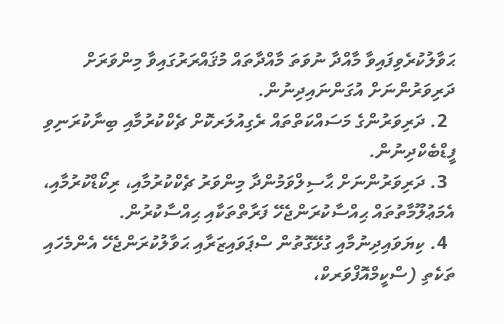ޙަވާލުކުރެވިފައިވާ މާއްދާ ނުވަތަ މާއްދާތައް މުޤައްރަރުގައިވާ މިންވަރަށް ދަރިވަރުންނަށް އުގަންނައިދިނުން.
  2. ދަރިވަރުންގެ މަސައްކަތްތައް ރެގިއުލަރކޮށް ޗެކްކުރުމާއި ބިނާކުރަނިވި ފީޑްބެކްދިނުން.
  3. ދަރިވަރުންނަށް ޙާސިލްވަމުންދާ މިންވަރު ޗެކްކުރުމާއި، ރިކޯޑްކުރުމާއި، އެމަޢުލޫމާތުތައް ޙިއްސާކުރަންޖެހޭ ފަރާތްތަކާއި ޙިއްސާކުރުން.
  4. ކިޔަވައިދިނުމާއި ގުޅޭގޮތުން ސްޕަވައިޒަރާއި ޙަވާލުކުރަންޖެހޭ އެންމެހައި ތަކެތި (ސްކީމްއޮފްވަރކް،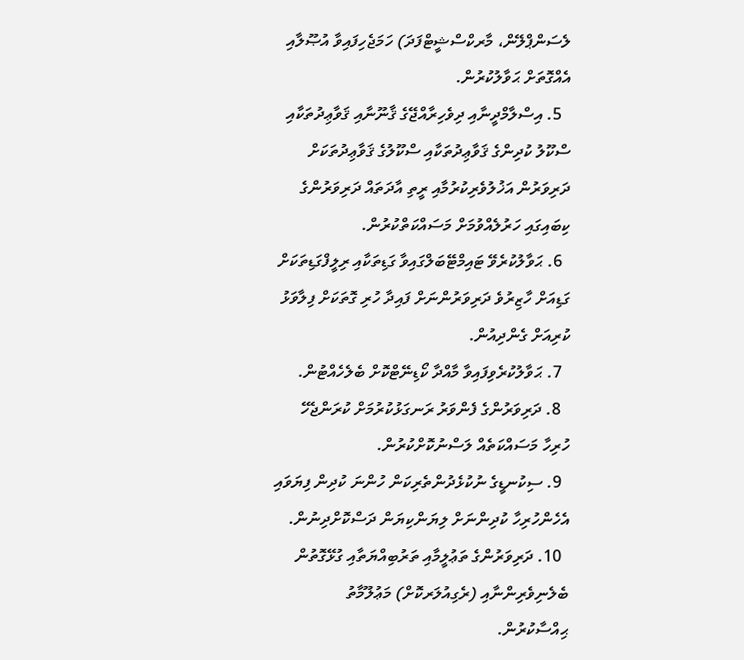ލެސަންޕްލޭން، މާރކްސްޝީޓްފަދަ) ހަމަޖެހިފައިވާ އުޞޫލާއި އެއްގޮތަށް ޙަވާލުކުރުން.
  5. އިސްލާމްދީނާއި ދިވެހިރާއްޖޭގެ ޤާނޫނާއި ޤަވާޢިދުތަކާއި ސްކޫލު ކުދިންގެ ޤަވާޢިދުތަކާއި ސްކޫލުގެ ޤަވާޢިދުތަކަށް ދަރިވަރުން އަޚުލުވެރިކުރުމާއި ރީތި އާދަތައް ދަރިވަރުންގެ ކިބައިގައި ހަރުލެއްވުމަށް މަސައްކަތްކުރުން.
  6. ޙަވާލުކުރެވޭ ޓައިމްޓޭބަލްގައިވާ ގަޑިތަކާއި ރިލީފްގަޑިތަކަށް ގަޑިއަށް ހާޒިރުވެ ދަރިވަރުންނަށް ފައިދާ ހުރި ގޮތަކަށް ފިލާވަޅު ކުރިއަށް ގެންދިއުން.
  7. ޙަވާލުކުރެވިފައިވާ މާއްދާ ކޯޑިނޭޓްކޮށް ބެލެހެއްޓުން.
  8. ދަރިވަރުންގެ ފެންވަރު ރަނގަޅުކުރުމަށް ކުރަންޖެހޭ ހުރިހާ މަސައްކަތެއް ލަސްނުކޮށްކުރުން.
  9. ސިކުނޑީގެ ނުކުޅެދުންތެރިކަން ހުންނަ ކުދިން ފިޔަވައި އެހެންހުރިހާ ކުދިންނަށް ލިޔަންކިޔަން ދަސްކޮށްދިނުން.
  10. ދަރިވަރުންގެ ތަޢުލީމާއި ތަރުބިއްޔަތާއި ގުޅޭގޮތުން ބެލެނިވެރިންނާއި (ރެގިއުލަރކޮށް) މަޢުލޫމާތު ޙިއްސާކުރުން.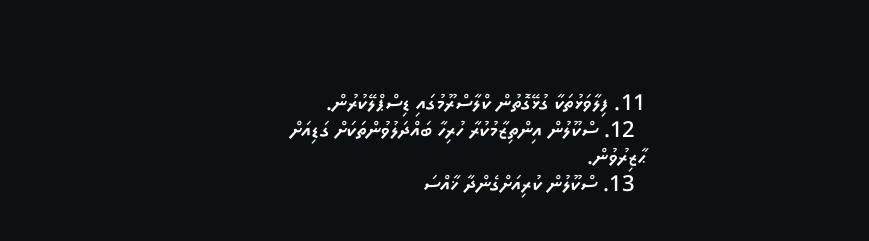11. ފިލާވަޅުތަކާ ގުޅޭގޮތުން ކްލާސްރޫމުގައި ޑިސްޕްލޭކުރުން.
  12. ސްކޫލުން އިންތިޒާމުކުރާ ހުރިހާ ބައްދަލުވުންތަކަށް ގަޑިއަށް ޙާޒިރުވުން.
  13. ސްކޫލުން ކުރިއަށްގެންދާ ޚާއްސަ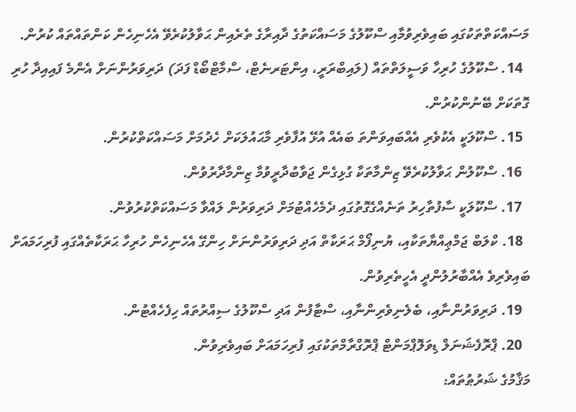މަސައްކަތްތަކުގައި ބައިވެރިވުމާއި ސްކޫލުގެ މަސައްކަތުގެ ދާއިރާގެ ތެރެއިން ޙަވާލުކުރެވޭ އެހެނިހެން ކަންތައްތައް ކުރުން.
  14. ސްކޫލުގެ ހުރިހާ ވަސީލަތްތައް (ލައިބްރަރީ، އިންޓަރނެޓް، ސްމާޓްބޯޑް ފަދަ) ދަރިވަރުންނަށް އެންމެ ފައިއިދާ ހުރި ގޮތަކަށް ބޭނުންކުރުން.
  15. ސްކޫލަކީ އެކުވެރި އެއްބައިވަންތަ ބައެއް އުޅޭ އުފާވެރި މާޙައުލަކަށް ހެދުމަށް މަސައްކަތްކުރުން.
  16. ސްކޫލުން ޙަވާލުކުރެވޭ ޒިންމާތަކާ ގުޅިގެން ޖަވާބުދާރީވުމާ ޒިންމާދާރުވުން.
  17. ސްކޫލަކީ ސާފުތާހިރު ތަނެއްގެގޮތުގައި ދެމެހެއްޓުމަށް ދަރިވަރުން ލައްވާ މަސައްކަތްކުރުވުން.
  18. ކްލަބް ޖަމްޢިއްޔާތަކާއި، ޔުނިފޯމް ޙަރަކާތް އަދި ދަރިވަރުންނަށް ހިންގޭ އެހެނިހެން ހުރިހާ ޙަރަކާތެއްގައި ފުރިހަމައަށް ބައިވެރިވެ އެއްބާރުލުންދީ އެހީތެރިވުން.
  19. ދަރިވަރުންނާއި، ބެލެނިވެރިންނާއި، ސްޓާފުން އަދި ސްކޫލުގެ ސިއްރުތައް ހިފެހެއްޓުން.
  20. ޕްރޮފެޝަނަލް ޑިވަލޮޕްމަންޓް ޕްރޮގްރާމްތަކުގައި ފުރިހަމައަށް ބައިވެރިވުން.
މަޤާމުގެ ޝަރުޠުތައް: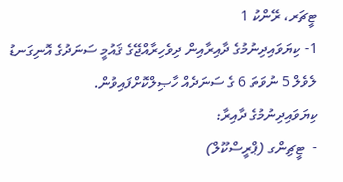ޓީޗަރ، ރޭންކު 1
1- ކިޔަވައިދިނުމުގެ ދާއިރާއިން ދިވެހިރާއްޖޭގެ ޤައުމީ ސަނަދުގެ އޮނިގަނޑު  ލެވެލް 5 ނުވަތަ 6 ގެ ސަނަދެއް ހާޞިލްކޮށްފައިވުން.
ކިޔަވައިދިނުމުގެ ދާއިރާ:
-  ޓީޗިންގ (ޕްރީސްކޫލް)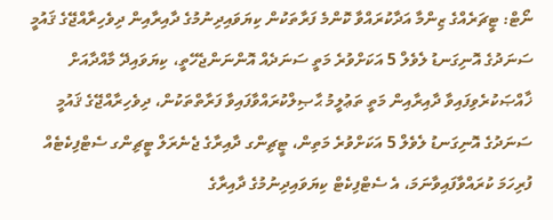ނޯޓް: ޓީޗަރެއްގެ ޒިންމާ އަދާކުރައްވާ ކޮންމެ ފަރާތަކުން ކިޔަވައިދިނުމުގެ ދާއިރާއިން ދިވެހިރާއްޖޭގެ ޤައުމީ ސަނަދުގެ އޮނިގަނޑު ލެވެލް 5 އަކަށްވުރެ މަތީ ސަނަދެއް އޮންނަންޖެހޭތީ، ކިޔަވައިދޭ މާއްދާއަށް ޚާއްޞަކުރެވިފައިވާ ދާއިރާއިން މަތީ ތަޢުލީމު ޙާޞިލްކުރައްވާފައިވާ ފަރާތްތަކުން، ދިވެހިރާއްޖޭގެ ޤައުމީ ސަނަދުގެ އޮނިގަނޑު ލެވެލް 5 އަކަށްވުރެ މަތިން، ޓީޗިންގ ދާއިރާގެ ޖެނެރަލް ޓީޗިންގ ސެޓްފިކެޓެއް ފުރިހަމަ ކުރައްވާފައިވާނަމަ، އެ ސެޓްފިކެޓް ކިޔަވައިދިނުމުގެ ދާއިރާގެ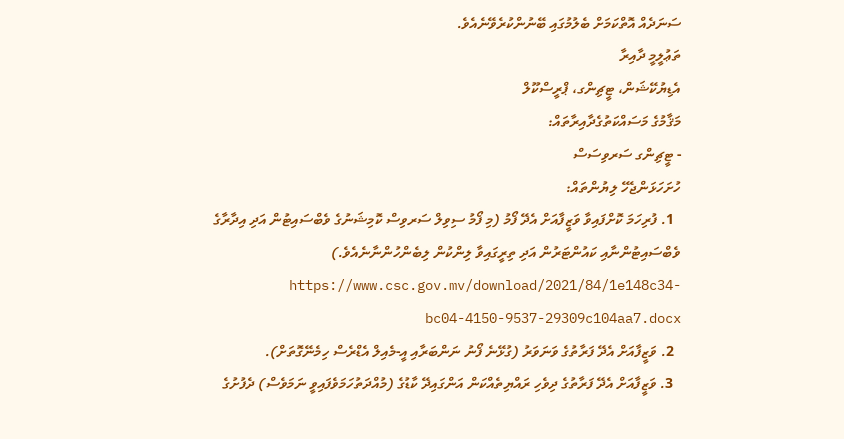ސަނަދެއް އޮތްކަމަށް ބެލުމުގައި ބޭނުންކުރެވޭނެއެވެ.
ތަޢުލީމީ ދާއިރާ
އެޑިޔުކޭޝަން، ޓީޗިންގ، ޕްރީސްކޫލް
މަޤާމުގެ މަސައްކަތުގެދާއިރާތައް:
- ޓީޗިންގ ސަރވިސަސް
ހުށަހަޅަންޖެހޭ ލިޔުންތައް:
  1. ފުރިހަމަ ކޮށްފައިވާ ވަޒީފާއަށް އެދޭ ފޯމު (މި ފޯމު ސިވިލް ސަރވިސް ކޮމިޝަނުގެ ވެބްސައިޓުން އަދި އިދާރާގެ ވެބްސައިޓުންނާއި ކައުންޓަރުން އަދި ތިރީގައިވާ ލިންކުން ލިބެންހުންނާނެއެވެ.)  https://www.csc.gov.mv/download/2021/84/1e148c34-bc04-4150-9537-29309c104aa7.docx
  2. ވަޒީފާއަށް އެދޭ ފަރާތުގެ ވަނަވަރު (ގުޅޭނެ ފޯނު ނަންބަރާއި އީ-މެއިލް އެޑްރެސް ހިމެނޭގޮތަށް).
  3. ވަޒީފާއަށް އެދޭ ފަރާތުގެ ދިވެހި ރައްޔިތެއްކަން އަންގައިދޭ ކާޑުގެ (މުއްދަތުހަމަވެފައިވީ ނަމަވެސް) ދެފުށުގެ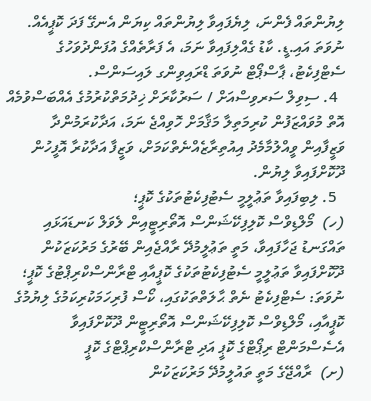ލިޔުންތައް ފެންނަ، ލިޔެފައިވާ ލިޔުންތައް ކިޔަން އެނގޭ ފަދަ ކޮޕީއެއް. ނުވަތަ އައި.ޑީ. ކާޑު ގެއްލިފައިވާ ނަމަ، އެ ފަރާތެއްގެ އުފަންދުވަހުގެ ސެޓްފިކެޓު، ޕާސްޕޯޓް ނުވަތަ ޑްރައިވިންގ ލައިސަންސް.
  4. ސިވިލް ސަރވިސްއަށް / ސަރުކާރަށް ޚިދުމަތްކުރުމުގެ އެއްބަސްވުމެއް އޮތް މުވައްޒަފުން ކުރިމަތިލާ މަޤާމަށް ހޮވިއްޖެ ނަމަ، އަދާކުރަމުންދާ ވަޒީފާއިން ވީއްލުމާމެދު އިއުތިރާޒެއްނެތްކަމަށް، ވަޒީފާ އަދާކުރާ އޮފީހުން ދޫކޮށްފައިވާ ލިޔުން.
  5. ލިބިފައިވާ ތަޢުލީމީ ސެޓުފިކެޓުތަކުގެ ކޮޕީ؛
(ހ)  މޯލްޑިވްސް ކޮލިފިކޭޝަންސް އޮތޯރިޓީއިން ލެވަލް ކަނޑައަޅައި ތައްގަނޑު ޖަހާފައިވާ، މަތީ ތަޢުލީމުދޭ ރާއްޖެއިން ބޭރުގެ މަރުކަޒަކުން ދޫކޮށްފައިވާ ތަޢުލީމީ ސެޓުފިކެޓުތަކުގެ ކޮޕީއާއި ޓްރާންސްކްރިޕްޓުގެ ކޮޕީ؛ ނުވަތަ: ސެޓްފިކެޓު ނެތް ޙާލަތްތަކުގައި، ކޯސް ފުރިހަމަކުރިކަމުގެ ލިޔުމުގެ ކޮޕީއާއި، މޯލްޑިވްސް ކޮލިފިކޭޝަންސް އޮތޯރިޓީން ދޫކޮށްފައިވާ އެސެސްމަންޓް ރިޕޯޓްގެ ކޮޕީ އަދި ޓްރާންސްކްރިޕްޓްގެ ކޮޕީ
(ށ)  ރާއްޖޭގެ މަތީ ތައުލީމުދޭ މަރުކަޒަކުން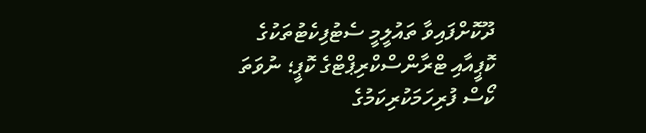ދޫކޮށްފައިވާ ތައުލީމީ ސެޓުފިކެޓުތަކުގެ ކޮޕީއާއި ޓްރާންސްކްރިޕްޓްގެ ކޮޕީ؛ ނުވަތަ ކޯސް ފުރިހަމަކުރިކަމުގެ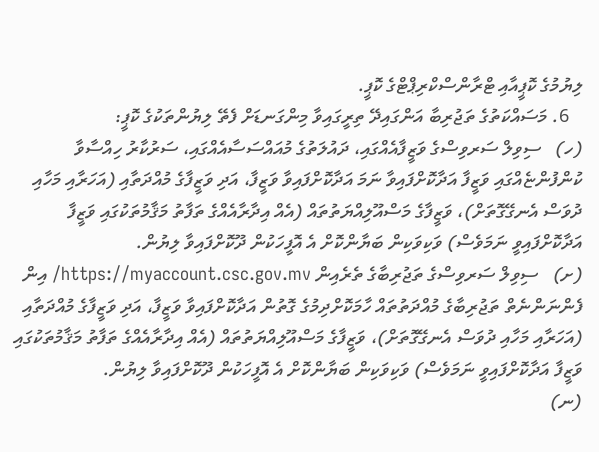ލިޔުމުގެ ކޮޕީއާއި ޓްރާންސްކްރިޕްޓްގެ ކޮޕީ.
   6. މަސައްކަތުގެ ތަޖުރިބާ އަންގައިދޭ ތިރީގައިވާ މިންގަނޑަށް ފެތޭ ލިޔުންތަކުގެ ކޮޕީ:
(ހ)   ސިވިލް ސަރވިސްގެ ވަޒީފާއެއްގައި، ދައުލަތުގެ މުއައްސަސާއެއްގައި، ސަރުކާރު ހިއްސާވާ ކުންފުންޏެއްގައި ވަޒީފާ އަދާކޮށްފައިވާ ނަމަ އަދާކޮށްފައިވާ ވަޒީފާ، އަދި ވަޒީފާގެ މުއްދަތާއި (އަހަރާއި މަހާއި ދުވަސް އެނގޭގޮތަށް)، ވަޒީފާގެ މަސްއޫލިއްޔަތުތައް (އެއް އިދާރާއެއްގެ ތަފާތު މަޤާމުތަކުގައި ވަޒީފާ އަދާކޮށްފައިވީ ނަމަވެސް) ވަކިވަކިން ބަޔާންކޮށް އެ އޮފީހަކުން ދޫކޮށްފައިވާ ލިޔުން.
(ށ)   ސިވިލް ސަރވިސްގެ ތަޖުރިބާގެ ތެރެއިން https://myaccount.csc.gov.mv/ އިން ފެންނަންނެތް ތަޖުރިބާގެ މުއްދަތުތައް ހާމަކޮށްދިމުގެ ގޮތުން އަދާކޮށްފައިވާ ވަޒީފާ، އަދި ވަޒީފާގެ މުއްދަތާއި (އަހަރާއި މަހާއި ދުވަސް އެނގޭގޮތަށް)، ވަޒީފާގެ މަސްއޫލިއްޔަތުތައް (އެއް އިދާރާއެއްގެ ތަފާތު މަޤާމުތަކުގައި ވަޒީފާ އަދާކޮށްފައިވީ ނަމަވެސް) ވަކިވަކިން ބަޔާންކޮށް އެ އޮފީހަކުން ދޫކޮށްފައިވާ ލިޔުން.
(ނ)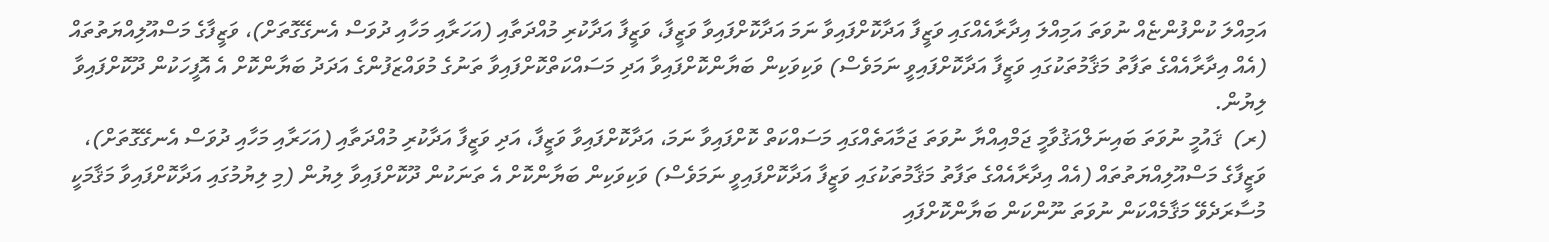އަމިއްލަ ކުންފުންޏެއް ނުވަތަ އަމިއްލަ އިދާރާއެއްގައި ވަޒީފާ އަދާކޮށްފައިވާ ނަމަ އަދާކޮށްފައިވާ ވަޒީފާ، ވަޒީފާ އަދާކުރި މުއްދަތާއި (އަހަރާއި މަހާއި ދުވަސް އެނގޭގޮތަށް)، ވަޒީފާގެ މަސްއޫލިއްޔަތުތައް (އެއް އިދާރާއެއްގެ ތަފާތު މަޤާމުތަކުގައި ވަޒީފާ އަދާކޮށްފައިވީ ނަމަވެސް) ވަކިވަކިން ބަޔާންކޮށްފައިވާ އަދި މަސައްކަތްކޮށްފައިވާ ތަނުގެ މުވައްޒަފުންގެ އަދަދު ބަޔާންކޮށް އެ އޮފީހަކުން ދޫކޮށްފައިވާ ލިޔުން.
(ރ)  ޤައުމީ ނުވަތަ ބައިނަލްއަޤުވާމީ ޖަމްއިއްޔާ ނުވަތަ ޖަމާއަތެއްގައި މަސައްކަތް ކޮށްފައިވާ ނަމަ، އަދާކޮށްފައިވާ ވަޒީފާ، އަދި ވަޒީފާ އަދާކުރި މުއްދަތާއި (އަހަރާއި މަހާއި ދުވަސް އެނގޭގޮތަށް)، ވަޒީފާގެ މަސްއޫލިއްޔަތުތައް (އެއް އިދާރާއެއްގެ ތަފާތު މަޤާމުތަކުގައި ވަޒީފާ އަދާކޮށްފައިވީ ނަމަވެސް) ވަކިވަކިން ބަޔާންކޮށް އެ ތަނަކުން ދޫކޮށްފައިވާ ލިޔުން (މި ލިޔުމުގައި އަދާކޮށްފައިވާ މަޤާމަކީ މުސާރަދެވޭ މަޤާމެއްކަން ނުވަތަ ނޫންކަން ބަޔާންކޮށްފައި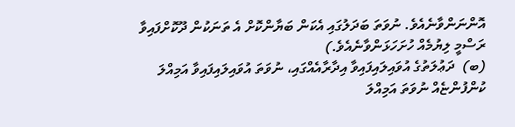އޮންނަންވާނެއެވެ. ނުވަތަ ބަދަލުގައި އެކަން ބަޔާންކޮށް އެ ތަނަކުން ދޫކޮށްފައިވާ ރަސްމީ ލިޔުމެއް ހުށަހަޅަންވާނެއެވެ.)
(ބ)  ދަޢުލަތުގެ އުވައިލައިފައިވާ އިދާރާއެއްގައި، ނުވަތަ އުވައިލައިފައިވާ އަމިއްލަ ކުންފުންޏެއް ނުވަތަ އަމިއްލަ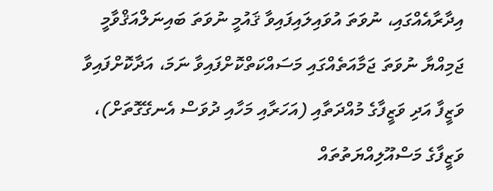އިދާރާއެއްގައި، ނުވަތަ އުވައިލައިފައިވާ ޤައުމީ ނުވަތަ ބައިނަލްއަޤްވާމީ ޖަމިއްޔާ ނުވަތަ ޖަމާއަތެއްގައި މަސައްކަތްކޮށްފައިވާ ނަމަ، އަދާކޮށްފައިވާ ވަޒީފާ އަދި ވަޒީފާގެ މުއްދަތާއި (އަހަރާއި މަހާއި ދުވަސް އެނގޭގޮތަށް)، ވަޒީފާގެ މަސްއޫލިއްޔަތުތައް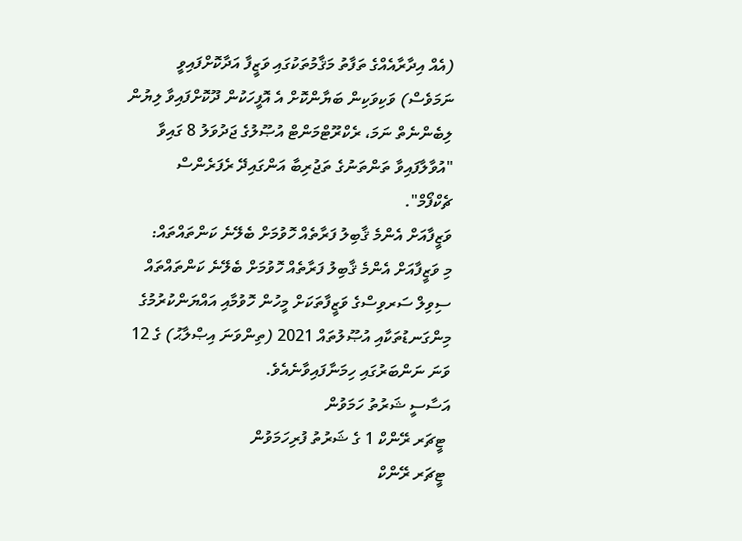(އެއް އިދާރާއެއްގެ ތަފާތު މަޤާމުތަކުގައި ވަޒީފާ އަދާކޮށްފައިވީ ނަމަވެސް) ވަކިވަކިން ބަޔާންކޮށް އެ އޮފީހަކުން ދޫކޮށްފައިވާ ލިޔުން ލިބެންނެތް ނަމަ، ރެކްރޫޓްމަންޓް އުޞޫލުގެ ޖަދުވަލު 8 ގައިވާ "އުވާލާފައިވާ ތަންތަނުގެ ތަޖުރިބާ އަންގައިދޭ ރެފަރެންސް ޗެކްފޯމް".
ވަޒީފާއަށް އެންމެ ޤާބިލު ފަރާތެއް ހޮވުމަށް ބެލޭނެ ކަންތައްތައް:
މި ވަޒީފާއަށް އެންމެ ޤާބިލު ފަރާތެއް ހޮވުމަށް ބެލޭނެ ކަންތައްތައް ސިވިލް ސަރވިސްގެ ވަޒީފާތަކަށް މީހުން ހޮވުމާއި އައްޔަންކުރުމުގެ މިންގަނޑުތަކާއި އުޞޫލުތައް 2021 (ތިންވަނަ އިޞްލާޙު) ގެ 12 ވަނަ ނަންބަރުގައި ހިމަނާފައިވާނެއެވެ.
އަސާސީ ޝަރުތު ހަމަވުން
 ޓީޗަރ ރޭންކް 1 ގެ ޝަރުތު ފުރިހަމަވުން
 ޓީޗަރ ރޭންކް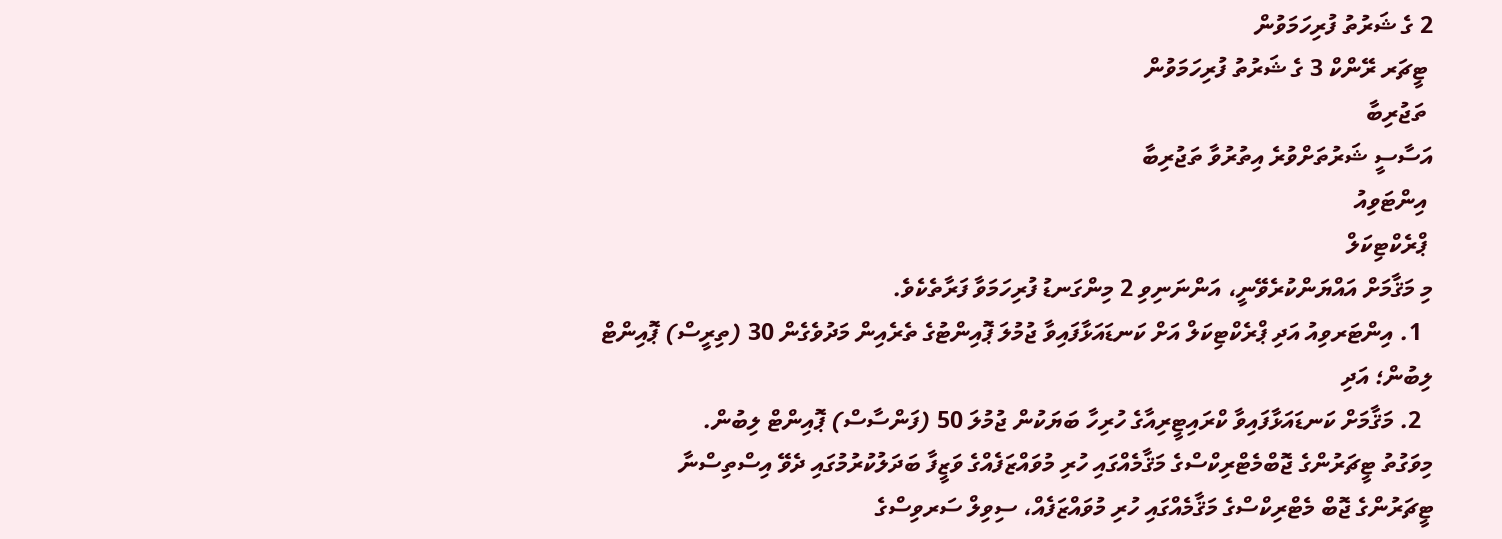2 ގެ ޝަރުތު ފުރިހަމަވުން
 ޓީޗަރ ރޭންކް 3 ގެ ޝަރުތު ފުރިހަމަވުން
 ތަޖުރިބާ
އަސާސީ ޝަރުތަށްވުރެ އިތުރުވާ ތަޖުރިބާ
 އިންޓަވިއު
 ޕްރެކްޓިކަލް
މި މަޤާމަށް އައްޔަންކުރެވޭނީ، އަންނަނިވި 2 މިންގަނޑު ފުރިހަމަވާ ފަރާތެކެވެ.
  1. އިންޓަރވިއު އަދި ޕްރެކްޓިކަލް އަށް ކަނޑައަޅާފައިވާ ޖުމުލަ ޕޮއިންޓުގެ ތެރެއިން މަދުވެގެން 30 (ތިރީސް) ޕޮއިންޓް ލިބުން؛ އަދި
  2. މަޤާމަށް ކަނޑައަޅާފައިވާ ކްރައިޓީރިއާގެ ހުރިހާ ބަޔަކުން ޖުމުލަ 50 (ފަންސާސް) ޕޮއިންޓް ލިބުން.
މިވަގުތު ޓީޗަރުންގެ ޖޮބްމެޓްރިކްސްގެ މަޤާމެއްގައި ހުރި މުވައްޒަފެއްގެ ވަޒީފާ ބަދަލުކުރުމުގައި ދެވޭ އިސްތިސްނާ
ޓީޗަރުންގެ ޖޮބް މެޓްރިކްސްގެ މަޤާމެއްގައި ހުރި މުވައްޒަފެއް، ސިވިލް ސަރވިސްގެ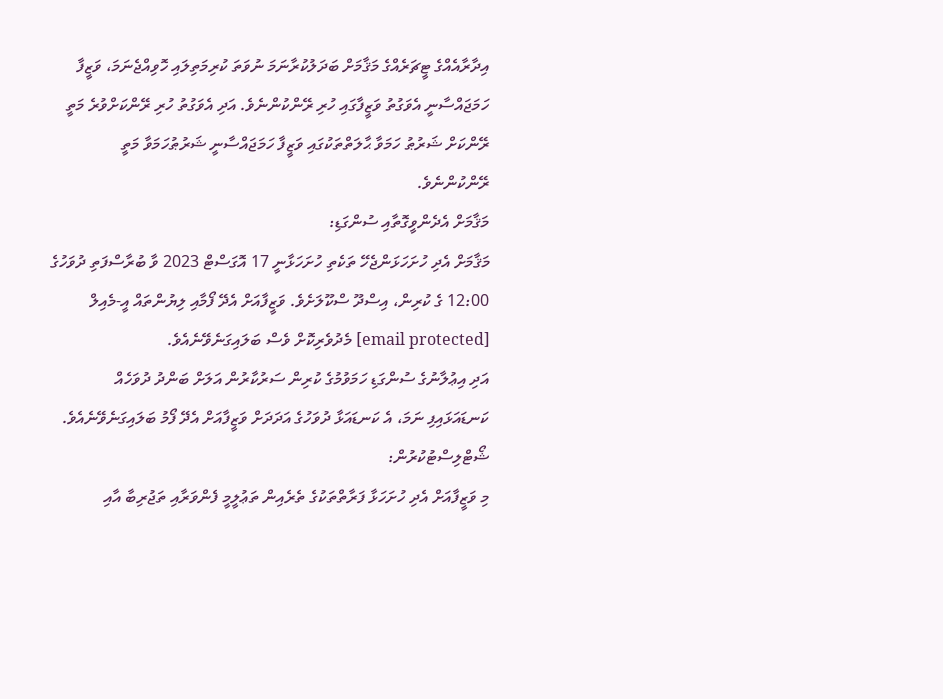އިދާރާއެއްގެ ޓީޗަރެއްގެ މަޤާމަށް ބަދަލުކުރާނަމަ ނުވަތަ ކުރިމަތިލައި ހޮވިއްޖެނަމަ، ވަޒީފާ ހަމަޖައްސާނީ އެވަގުތު ވަޒީފާގައި ހުރި ރޭންކުންނެވެ. އަދި އެވަގުތު ހުރި ރޭންކަށްވުރެ މަތީ ރޭންކަށް ޝަރުޠު ހަމަވާ ޙާލަތްތަކުގައި ވަޒީފާ ހަމަޖައްސާނީ ޝަރުޠުހަމަވާ މަތީ ރޭންކުންނެވެ.
މަޤާމަށް އެދެންވީގޮތާއި ސުންގަޑި:
މަޤާމަށް އެދި ހުށަހަޅަންޖެހޭ ތަކެތި ހުށަހަޅާނީ 17 އޮގަސްޓް 2023 ވާ ބުރާސްފަތި ދުވަހުގެ 12:00 ގެ ކުރިން، އިސްދޫ ސްކޫލަށެވެ. ވަޒީފާއަށް އެދޭ ފޯމާއި ލިޔުންތައް އީ-މެއިލް [email protected] މެދުވެރިކޮށް ވެސް ބަލައިގަނެވޭނެއެވެ.
އަދި އިޢުލާނުގެ ސުންގަޑި ހަމަވުމުގެ ކުރިން ސަރުކާރުން އަލަށް ބަންދު ދުވަހެއް ކަނޑައަޅައިފި ނަމަ، އެ ކަނޑައަޅާ ދުވަހުގެ އަދަދަށް ވަޒީފާއަށް އެދޭ ފޯމު ބަލައިގަނެވޭނެއެވެ.
ޝޯޓްލިސްޓުކުރުން:
މި ވަޒީފާއަށް އެދި ހުށަހަޅާ ފަރާތްތަކުގެ ތެރެއިން ތަޢުލީމީ ފެންވަރާއި ތަޖުރިބާ އާއި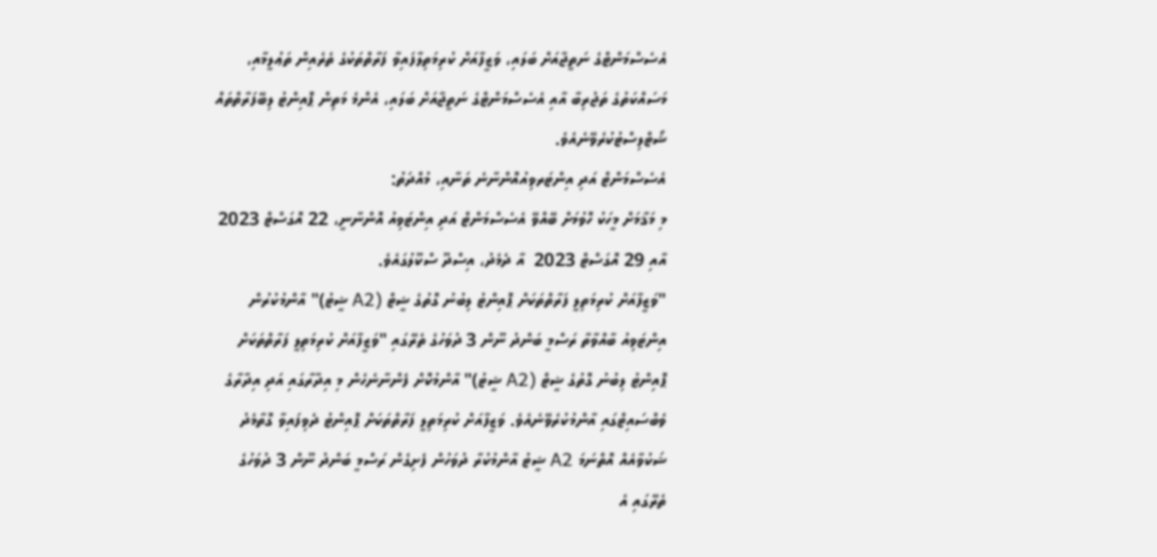އެސެސްމަންޓްގެ ނަތީޖާއަށް ބަލައި، ވަޒީފާއަށް ކުރިމަތިލާފައިވާ ފަރާތްތަކުގެ ތެރެއިން ތަޢުލީމާއި، މަސައްކަތުގެ ތަޖުރިބާ އާއި އެސެސްމަންޓްގެ ނަތީޖާއަށް ބަލައި، އެންމެ މަތިން ޕޮއިންޓު ލިބޭފަރާތްތައް ޝޯޓްލިސްޓުކުރެވޭނެއެވެ.
އެސެސްމަންޓް އަދި އިންޓަރވިއުއޮންނާނެ ތަނާއި، މުއްދަތު:
މި މަޤާމަށް މީހަކު ހޮވުމަށް ބޭއްވޭ އެސެސްމަންޓް އަދި އިންޓަވިއު އޮންނާނީ، 22 އޮގަސްޓް 2023 އާއި 29 އޮގަސްޓް 2023  އާ ދެމެދު، އިސްދޫ ސްކޫލުގައެވެ.
"ވަޒީފާއަށް ކުރިމަތިލީ ފަރާތްތަކަށް ޕޮއިންޓު ލިބުނު ގޮތުގެ ޝީޓް (A2 ޝީޓު)" އާންމުކުރުން
އިންޓަވިއު ބާއްވާތާ ރަސްމީ ބަންދު ނޫން 3 ދުވަހުގެ ތެރޭގައި "ވަޒީފާއަށް ކުރިމަތިލީ ފަރާތްތަކަށް ޕޮއިންޓު ލިބުނު ގޮތުގެ ޝީޓް (A2 ޝީޓު)" އާންމުކޮށް ފެންނާނެހެން މި އިދާރާގައި އަދި އިދާރާގެ ވެބްސައިޓްގައި އާންމުކުރެވޭނެއެވެ. ވަޒީފާއަށް ކުރިމަތިލީ ފަރާތްތަކަށް ޕޮއިންޓު ދެވިފައިވާ ގޮތާމެދު ޝަކުވާއެއް އޮތްނަމަ A2 ޝީޓު އާންމުކުރާ ދުވަހުން ފެށިގެން ރަސްމީ ބަންދު ނޫން 3 ދުވަހުގެ ތެރޭގައި އެ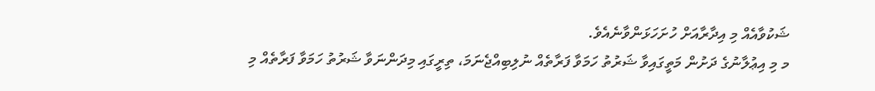ޝަކުވާއެއް މި އިދާރާއަށް ހުށަހަޅަންވާނެއެވެ.
މ މި އިޢުލާނުގެ ދަށުން މަތީގައިވާ ޝަރުތު ހަމަވާ ފަރާތެއް ނުލިބިއްޖެނަމަ، ތިރީގައި މިދަންނަވާ ޝަރުތު ހަމަވާ ފަރާތެއް މި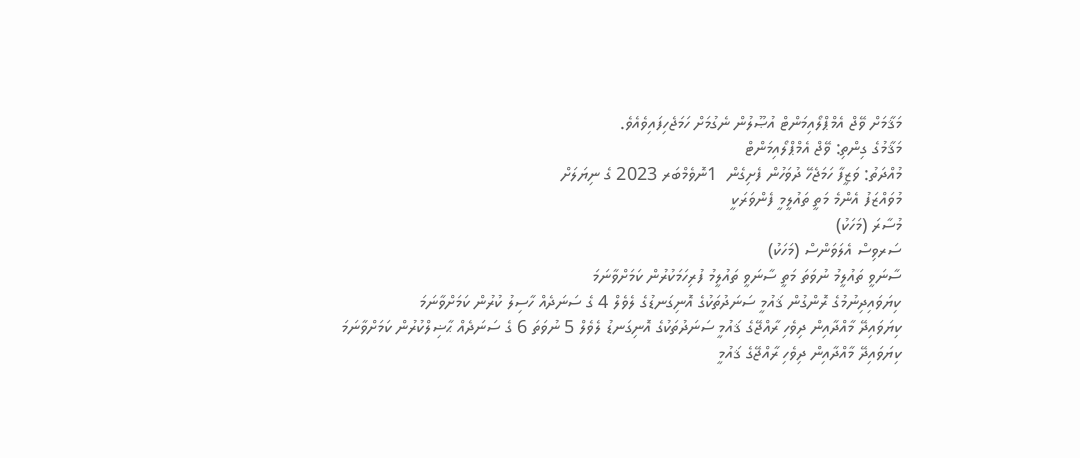މަޤާމަށް ވޭޖް އެމްޕްލޯއިމަންޓް އުޞޫލުން ނެގުމަށް ހަމަޖެހިފައިވެއެވެ.
މަޤާމުގެ ގިންތި: ވޭޖް އެމްޕްލޯއިމަންޓް
މުއްދަތު: ވަޒީފާ ހަމަޖެހޭ ދުވަހުން ފެށިގެން  1ނޮވެމްބަރ 2023 ގެ ނިޔަލަށް
މުވައްޒަފު އެންމެ މަތީ ތައުލީމީ ފެންވަރަކީ
މުސާރަ (މަހަކު)
ސަރވިސް އެލަވަންސް (މަހަކު)
ސާނަވީ ތައުލީމު ނުވަތަ މަތީ ސާނަވީ ތައުލީމު ފުރިހަމަކުރުން ކަމަށްވާނަމަ
ކިޔަވައިދިނުމުގެ ރޮންގުން ޤައުމީ ސަނަދުތަކުގެ އޮނިގަނޑުގެ ލެވެލް 4 ގެ ސަނަދެއް ހާސިލު ކުރުން ކަމަށްވާނަމަ
ކިޔަވައިދޭ މާއްދާއިން ދިވެހި ރާއްޖޭގެ ޤައުމީ ސަނަދުތަކުގެ އޮނިގަނޑު ލެވެލް 5 ނުވަތަ 6 ގެ ސަނަދެއް ޙާޟިލްކުރުން ކަމަށްވާނަމަ
ކިޔަވައިދޭ މާއްދާއިން ދިވެހި ރާއްޖޭގެ ޤައުމީ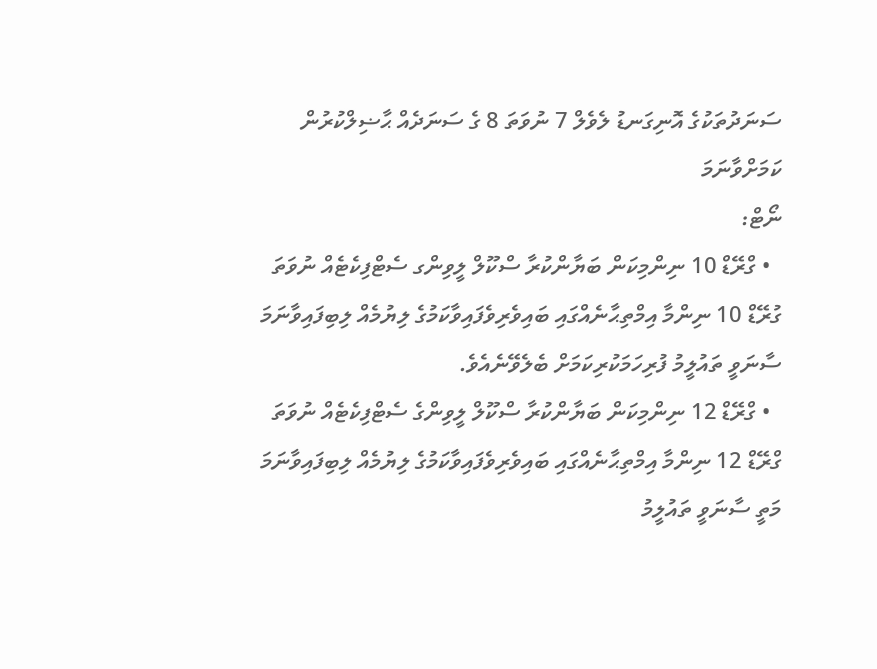ސަނަދުތަކުގެ އޮނިގަނޑު ލެވެލް 7 ނުވަތަ 8 ގެ ސަނަދެއް ޙާޟިލްކުރުން ކަމަށްވާނަމަ
ނޯޓް:
  • ގްރޭޑް 10 ނިންމިކަން ބަޔާންކުރާ ސްކޫލް ލީވިންގ ސެޓްފިކެޓެއް ނުވަތަ ގުރޭޑް 10 ނިންމާ އިމްތިޙާނެއްގައި ބައިވެރިވެފައިވާކަމުގެ ލިޔުމެއް ލިބިފައިވާނަމަ ސާނަވީ ތައުލީމު ފުރިހަމަކުރިކަމަށް ބެލެވޭނެއެވެ.
  • ގްރޭޑް 12 ނިންމިކަން ބަޔާންކުރާ ސްކޫލް ލީވިންގެ ސެޓްފިކެޓެއް ނުވަތަ ގްރޭޑް 12 ނިންމާ އިމްތިޙާނެއްގައި ބައިވެރިވެފައިވާކަމުގެ ލިޔުމެއް ލިބިފައިވާނަމަ މަތީ ސާނަވީ ތައުލީމު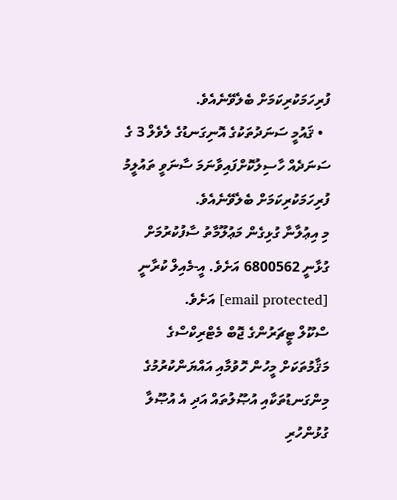ފުރިހަމަކުރިކަމަށް ބެލެވޭނެއެވެ.
  • ޤައުމީ ސަނަދުތަކުގެ އޮނިގަނޑުގެ ލެވެލް 3 ގެ ސަނަދެއް ހާސިލުކޮށްފައިވާނަމަ ސާނަވީ ތައުލީމު ފުރިހަމަކުރިކަމަށް ބެލެވޭނެއެވެ.
މި އިޢުލާނާ ގުޅިގެން މަޢުލޫމާތު ސާފުކުރުމަށް ގުޅާނީ 6800562 އަށެވެ. އީ-މެއިލް ކުރާނީ [email protected] އަށެވެ.
ސްކޫލް ޓީޗަރުންގެ ޖޮބް މެޓްރިކްސްގެ މަޤާމުތަކަށް މީހުން ހޮވުމާއި އައްޔަންކުރުމުގެ މިންގަނޑުތަކާއި އުޞޫލުތައް އަދި އެ އުޞޫލާ ގުޅުންހުރި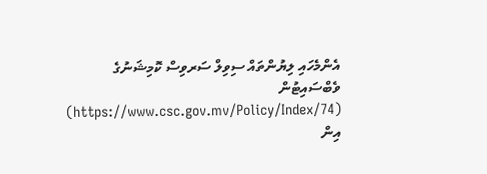އެންމެހައި ލިޔުންތައް ސިވިލް ސަރވިސް ކޮމިޝަނުގެ ވެބްސައިޓުން (https://www.csc.gov.mv/Policy/Index/74) އިން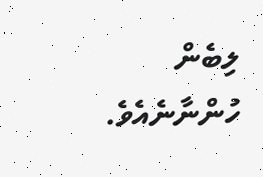ލިބެން ހުންނާނެއެވެ.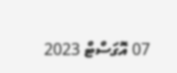07 އޮގަސްޓް 2023